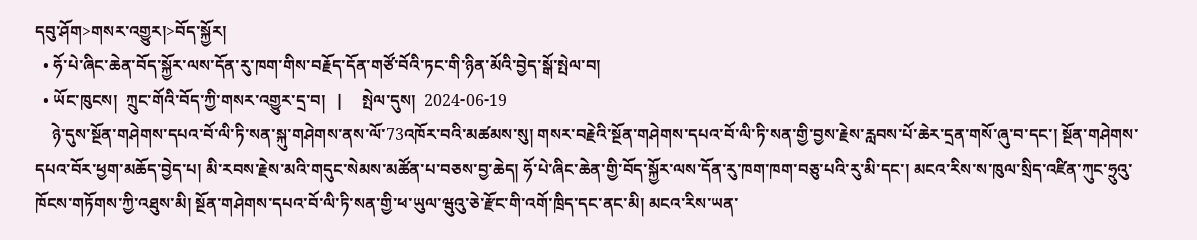དབུ་ཤོག>གསར་འགྱུར།>བོད་སྐྱོར།
  • ཧོ་པེ་ཞིང་ཆེན་བོད་སྐྱོར་ལས་དོན་རུ་ཁག་གིས་བརྗོད་དོན་གཙོ་བོའི་ཏང་གི་ཉིན་མོའི་བྱེད་སྒོ་སྤེལ་བ།
  • ཡོང་ཁུངས།  ཀྲུང་གོའི་བོད་ཀྱི་གསར་འགྱུར་དྲ་བ།   |     སྤེལ་དུས།  2024-06-19
    ཉེ་དུས་སྔོན་གཤེགས་དཔའ་བོ་ལི་ཏི་སན་སྐུ་གཤེགས་ནས་ལོ་73འཁོར་བའི་མཚམས་སུ། གསར་བརྗེའི་སྔོན་གཤེགས་དཔའ་བོ་ལི་ཏི་སན་གྱི་བྱས་རྗེས་རླབས་པོ་ཆེར་དྲན་གསོ་ཞུ་བ་དང་། སྔོན་གཤེགས་དཔའ་བོར་ཕྱག་མཆོད་བྱེད་པ། མི་རབས་རྗེས་མའི་གདུང་སེམས་མཚོན་པ་བཅས་བྱ་ཆེད། ཧོ་པེ་ཞིང་ཆེན་གྱི་བོད་སྐྱོར་ལས་དོན་རུ་ཁག་ཁག་བཅུ་པའི་རུ་མི་དང་། མངའ་རིས་ས་ཁུལ་སྲིད་འཛིན་ཀུང་ཧྲུའུ་ཁོངས་གཏོགས་ཀྱི་འཐུས་མི། སྔོན་གཤེགས་དཔའ་བོ་ལི་ཏི་སན་གྱི་ཕ་ཡུལ་ཝུའུ་ཅེ་རྫོང་གི་འགོ་ཁྲིད་དང་ནང་མི། མངའ་རིས་ཡན་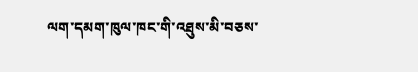ལག་དམག་ཁུལ་ཁང་གི་འཐུས་མི་བཅས་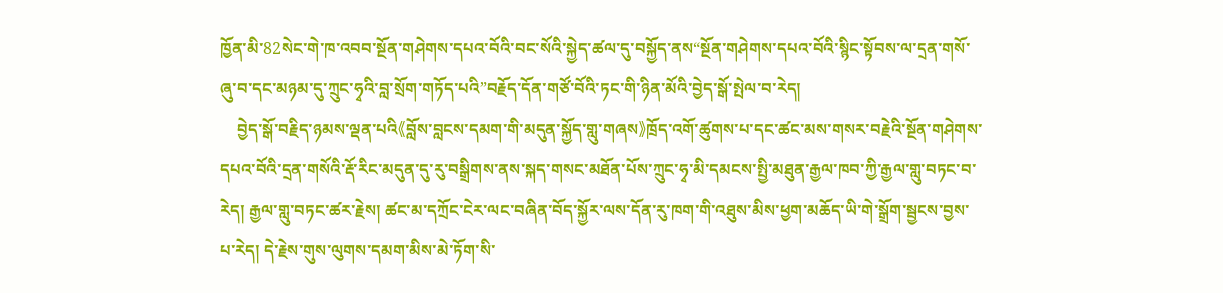ཁྱོན་མི་82སེང་གེ་ཁ་འབབ་སྔོན་གཤེགས་དཔའ་བོའི་བང་སོའི་སྐྱེད་ཚལ་དུ་བསྐྱོད་ནས“སྔོན་གཤེགས་དཔའ་བོའི་སྙིང་སྟོབས་ལ་དྲན་གསོ་ཞུ་བ་དང་མཉམ་དུ་ཀྲུང་ཧྭའི་བླ་སྲོག་གཏོད་པའི”བརྗོད་དོན་གཙོ་བོའི་ཏང་གི་ཉིན་མོའི་བྱེད་སྒོ་སྤེལ་བ་རེད།
    བྱེད་སྒོ་བརྗིད་ཉམས་ལྡན་པའི《བློས་བླངས་དམག་གི་མདུན་སྐྱོད་གླུ་གཞས》ཁྲོད་འགོ་ཚུགས་པ་དང་ཚང་མས་གསར་བརྗེའི་སྔོན་གཤེགས་དཔའ་བོའི་དྲན་གསོའི་རྡོ་རིང་མདུན་དུ་རུ་བསྒྲིགས་ནས་སྐད་གསང་མཐོན་པོས་ཀྲུང་ཧྭ་མི་དམངས་སྤྱི་མཐུན་རྒྱལ་ཁབ་ཀྱི་རྒྱལ་གླུ་བཏང་བ་རེད། རྒྱལ་གླུ་བཏང་ཚར་རྗེས། ཚང་མ་དཀྲོང་ངེར་ལང་བཞིན་བོད་སྐྱོར་ལས་དོན་རུ་ཁག་གི་འཐུས་མིས་ཕྱག་མཆོད་ཡི་གེ་སྒྲོག་སྦྱངས་བྱས་པ་རེད། དེ་རྗེས་གུས་ལུགས་དམག་མིས་མེ་ཏོག་སི་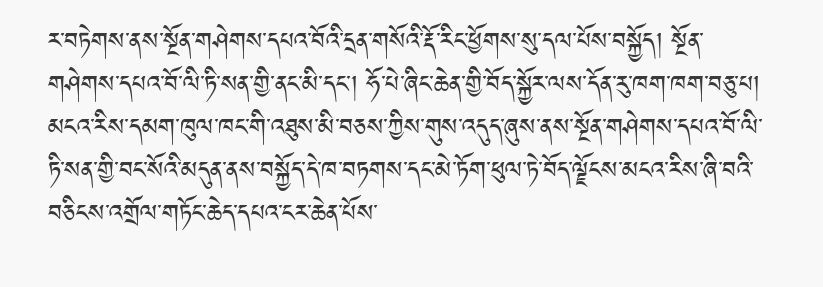ར་བཏེགས་ནས་སྔོན་གཤེགས་དཔའ་བོའི་དྲན་གསོའི་རྡོ་རིང་ཕྱོགས་སུ་དལ་པོས་བསྐྱོད། སྔོན་གཤེགས་དཔའ་བོ་ལི་ཏི་སན་གྱི་ནང་མི་དང་། ཧོ་པེ་ཞིང་ཆེན་གྱི་བོད་སྐྱོར་ལས་དོན་རུ་ཁག་ཁག་བཅུ་པ། མངའ་རིས་དམག་ཁུལ་ཁང་གི་འཐུས་མི་བཅས་ཀྱིས་གུས་འདུད་ཞུས་ནས་སྔོན་གཤེགས་དཔའ་བོ་ལི་ཏི་སན་གྱི་བང་སོའི་མདུན་ནས་བསྐྱོད་དེ་ཁ་བཏགས་དང་མེ་ཏོག་ཕུལ་ཏེ་བོད་ལྗོངས་མངའ་རིས་ཞི་བའི་བཅིངས་འགྲོལ་གཏོང་ཆེད་དཔའ་ངར་ཆེན་པོས་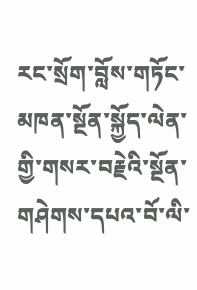རང་སྲོག་བློས་གཏོང་མཁན་སྔོན་སྐྱོད་ལེན་གྱི་གསར་བརྗེའི་སྔོན་གཤེགས་དཔའ་བོ་ལི་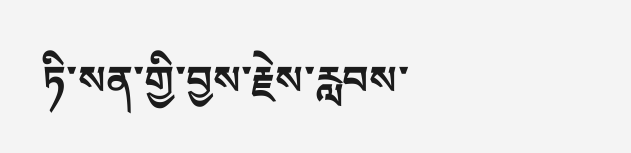ཏི་སན་གྱི་བྱས་རྗེས་རླབས་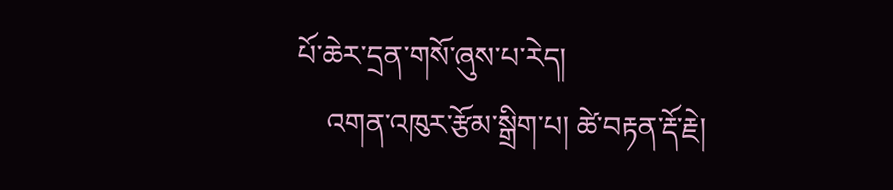པོ་ཆེར་དྲན་གསོ་ཞུས་པ་རེད།
    འགན་འཁུར་རྩོམ་སྒྲིག་པ། ཚེ་བརྟན་རྡོ་རྗེ།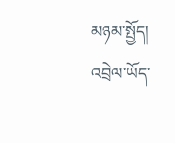མཉམ་སྤྱོད།
འབྲེལ་ཡོད་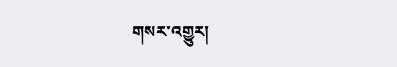གསར་འགྱུར།